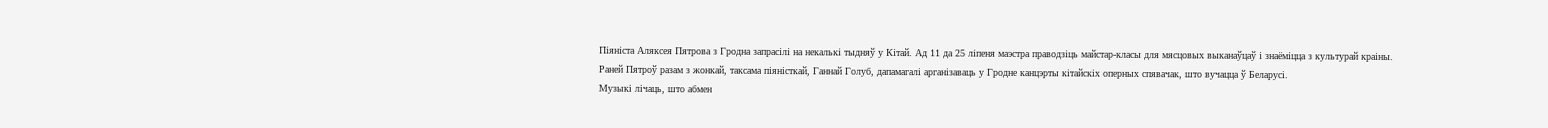Піяніста Аляксея Пятрова з Гродна запрасілі на некалькі тыдняў у Кітай. Ад 11 да 25 ліпеня маэстра праводзіць майстар-класы для мясцовых выканаўцаў і знаёміцца з культурай краіны. Раней Пятроў разам з жонкай, таксама піяністкай, Ганнай Голуб, дапамагалі арганізаваць у Гродне канцэрты кітайскіх оперных спявачак, што вучацца ў Беларусі.
Музыкі лічаць, што абмен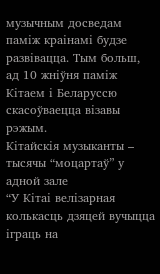музычным досведам паміж краінамі будзе развівацца. Тым больш, ад 10 жніўня паміж Кітаем і Беларуссю скасоўваецца візавы рэжым.
Кітайскія музыканты – тысячы “моцартаў” у адной зале
“У Кітаі велізарная колькасць дзяцей вучыцца іграць на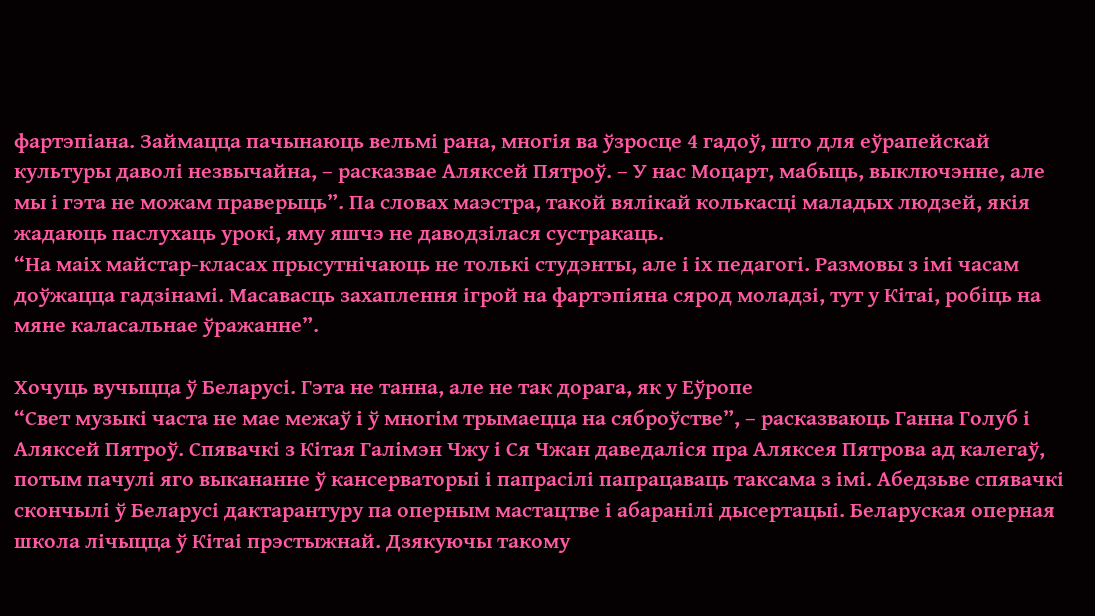фартэпіана. Займацца пачынаюць вельмі рана, многія ва ўзросце 4 гадоў, што для еўрапейскай культуры даволі незвычайна, – расказвае Аляксей Пятроў. – У нас Моцарт, мабыць, выключэнне, але мы і гэта не можам праверыць”. Па словах маэстра, такой вялікай колькасці маладых людзей, якія жадаюць паслухаць урокі, яму яшчэ не даводзілася сустракаць.
“На маіх майстар-класах прысутнічаюць не толькі студэнты, але і іх педагогі. Размовы з імі часам доўжацца гадзінамі. Масавасць захаплення ігрой на фартэпіяна сярод моладзі, тут у Кітаі, робіць на мяне каласальнае ўражанне”.

Хочуць вучыцца ў Беларусі. Гэта не танна, але не так дорага, як у Еўропе
“Свет музыкі часта не мае межаў і ў многім трымаецца на сяброўстве”, – расказваюць Ганна Голуб і Аляксей Пятроў. Спявачкі з Кітая Галімэн Чжу і Ся Чжан даведаліся пра Аляксея Пятрова ад калегаў, потым пачулі яго выкананне ў кансерваторыі і папрасілі папрацаваць таксама з імі. Абедзьве спявачкі скончылі ў Беларусі дактарантуру па оперным мастацтве і абаранілі дысертацыі. Беларуская оперная школа лічыцца ў Кітаі прэстыжнай. Дзякуючы такому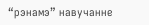“рэнамэ” навучанне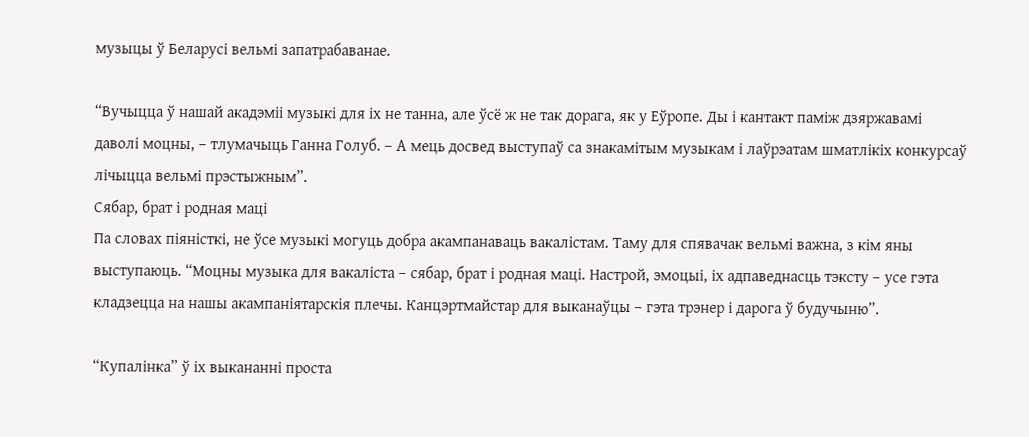музыцы ў Беларусі вельмі запатрабаванае.

“Вучыцца ў нашай акадэміі музыкі для іх не танна, але ўсё ж не так дорага, як у Еўропе. Ды і кантакт паміж дзяржавамі даволі моцны, – тлумачыць Ганна Голуб. – А мець досвед выступаў са знакамітым музыкам і лаўрэатам шматлікіх конкурсаў лічыцца вельмі прэстыжным”.
Сябар, брат і родная маці
Па словах піяністкі, не ўсе музыкі могуць добра акампанаваць вакалістам. Таму для спявачак вельмі важна, з кім яны выступаюць. “Моцны музыка для вакаліста – сябар, брат і родная маці. Настрой, эмоцыі, іх адпаведнасць тэксту – усе гэта кладзецца на нашы акампаніятарскія плечы. Канцэртмайстар для выканаўцы – гэта трэнер і дарога ў будучыню”.

“Купалінка” ў іх выкананні проста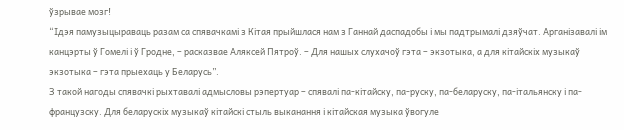ўзрывае мозг!
“Ідэя памузыцыраваць разам са спявачкамі з Кітая прыйшлася нам з Ганнай даспадобы і мы падтрымалі дзяўчат. Арганізавалі ім канцэрты ў Гомелі і ў Гродне, – расказвае Аляксей Пятроў. – Для нашых слухачоў гэта – экзотыка, а для кітайскіх музыкаў экзотыка – гэта прыехаць у Беларусь”.
З такой нагоды спявачкі рыхтавалі адмысловы рэпертуар – спявалі па-кітайску, па-руску, па-беларуску, па-італьянску і па-французску. Для беларускіх музыкаў кітайскі стыль выканання і кітайская музыка ўвогуле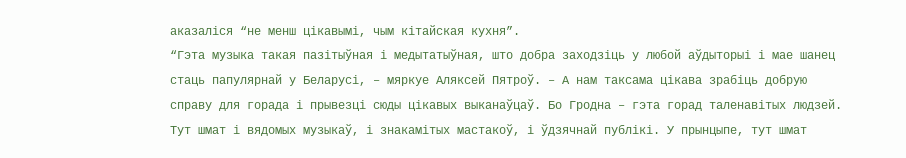аказаліся “не менш цікавымі, чым кітайская кухня”.
“Гэта музыка такая пазітыўная і медытатыўная, што добра заходзіць у любой аўдыторыі і мае шанец стаць папулярнай у Беларусі, – мяркуе Аляксей Пятроў. – А нам таксама цікава зрабіць добрую справу для горада і прывезці сюды цікавых выканаўцаў. Бо Гродна – гэта горад таленавітых людзей. Тут шмат і вядомых музыкаў, і знакамітых мастакоў, і ўдзячнай публікі. У прынцыпе, тут шмат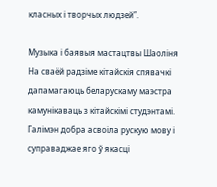класных і творчых людзей”.

Музыка і баявыя мастацтвы Шаоліня
На сваёй радзіме кітайскія спявачкі дапамагаюць беларускаму маэстра камунікаваць з кітайскімі студэнтамі. Галімэн добра асвоіла рускую мову і суправаджае яго ў якасці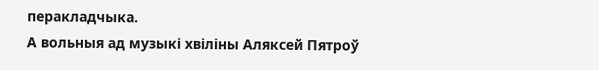перакладчыка.
А вольныя ад музыкі хвіліны Аляксей Пятроў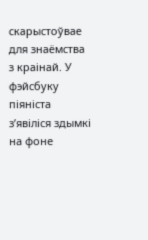скарыстоўвае для знаёмства з краінай. У фэйсбуку піяніста з’явіліся здымкі на фоне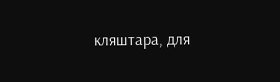кляштара, для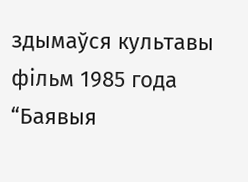здымаўся культавы фільм 1985 года “Баявыя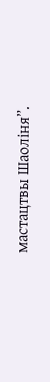мастацтвы Шаоліня”.